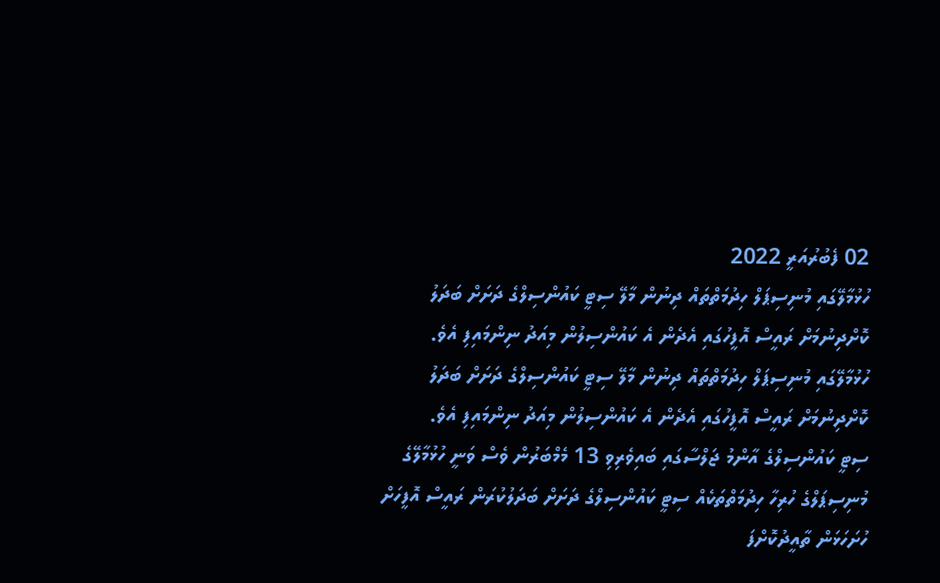02 ފެބުރުއަރީ 2022
ހުޅުމާލޭގައި މުނިސިޕަލް ހިދުމަތްތައް ދިނުން މާލޭ ސިޓީ ކައުންސިލްގެ ދަށަށް ބަދަލު ކޮށްދިނުމަށް ރައީސް އޮފީހުގައި އެދެން އެ ކައުންސިލުން މިއަދު ނިންމައިފި އެވެ.
ހުޅުމާލޭގައި މުނިސިޕަލް ހިދުމަތްތައް ދިނުން މާލޭ ސިޓީ ކައުންސިލްގެ ދަށަށް ބަދަލު ކޮށްދިނުމަށް ރައީސް އޮފީހުގައި އެދެން އެ ކައުންސިލުން މިއަދު ނިންމައިފި އެވެ.
ސިޓީ ކައުންސިލްގެ އާންމު ޖަލްސާގައި ބައިވެރިވި 13 މެމްބަރުން ވެސް ވަނީ ހުޅުމާލޭގެ މުނިސިޕަލްގެ ހުރިހާ ހިދުމަތްތަކެއް ސިޓީ ކައުންސިލްގެ ދަށަށް ބަދަލުކުރަން ރައީސް އޮފީހަށް ހުށަހަޅަން ތާއީދުކޮށްފަ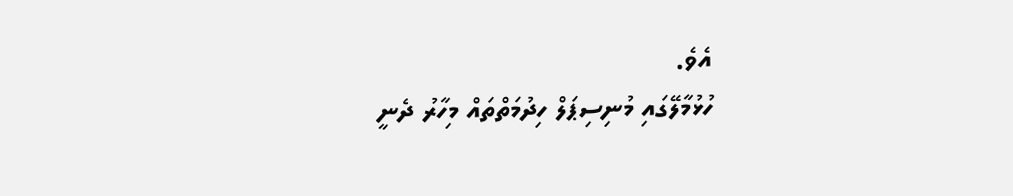އެވެ.
ހުޅުމާލޭގައި މުނިސިޕަލް ހިދުމަތްތައް މިހާރު ދެނީ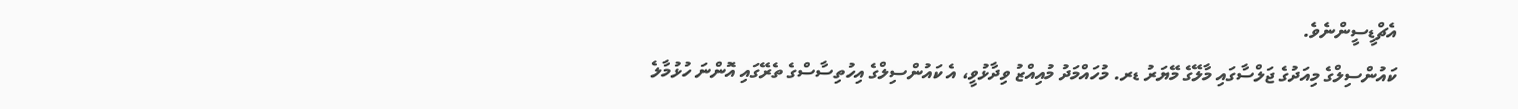އެޗްޑީސީންނެވެ.
ކައުންސިލްގެ މިއަދުގެ ޖަލްސާގައި މާލޭގެ މޭޔަރު ޑރ. މުހައްމަދު މުއިއްޒު ވިދާޅުވީ، އެ ކައުންސިލްގެ އިހުތިސާސްގެ ތެރޭގައި އޮންނަ ހުޅުމާލެ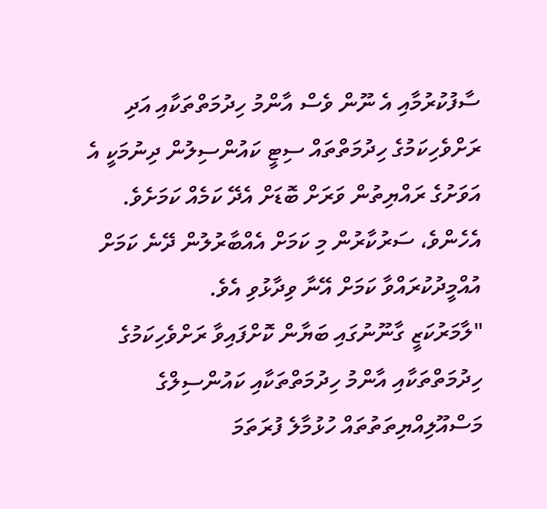ސާފުކުރުމާއި އެ ނޫން ވެސް އާންމު ހިދުމަތްތަކާއި އަދި ރަށްވެހިކަމުގެ ހިދުމަތްތައް ސިޓީ ކައުންސިލުން ދިނުމަކީ އެ އަވަށުގެ ރައްޔިތުން ވަރަށް ބޮޑަށް އެދޭ ކަމެއް ކަމަށެވެ. އެހެންވެ، ސަރުކާރުން މި ކަމަށް އެއްބާރުލުން ދޭނެ ކަމަށް އުއްމީދުކުރައްވާ ކަމަށް އޭނާ ވިދާޅުވި އެވެ.
"ލާމަރުކަޒީ ގާނޫނުގައި ބަޔާން ކޮށްފައިވާ ރަށްވެހިކަމުގެ ހިދުމަތްތަކާއި އާންމު ހިދުމަތްތަކާއި ކައުންސިލްގެ މަސްއޫލިއްޔިތަތުތައް ހުޅުމާލެ ފުރަތަމަ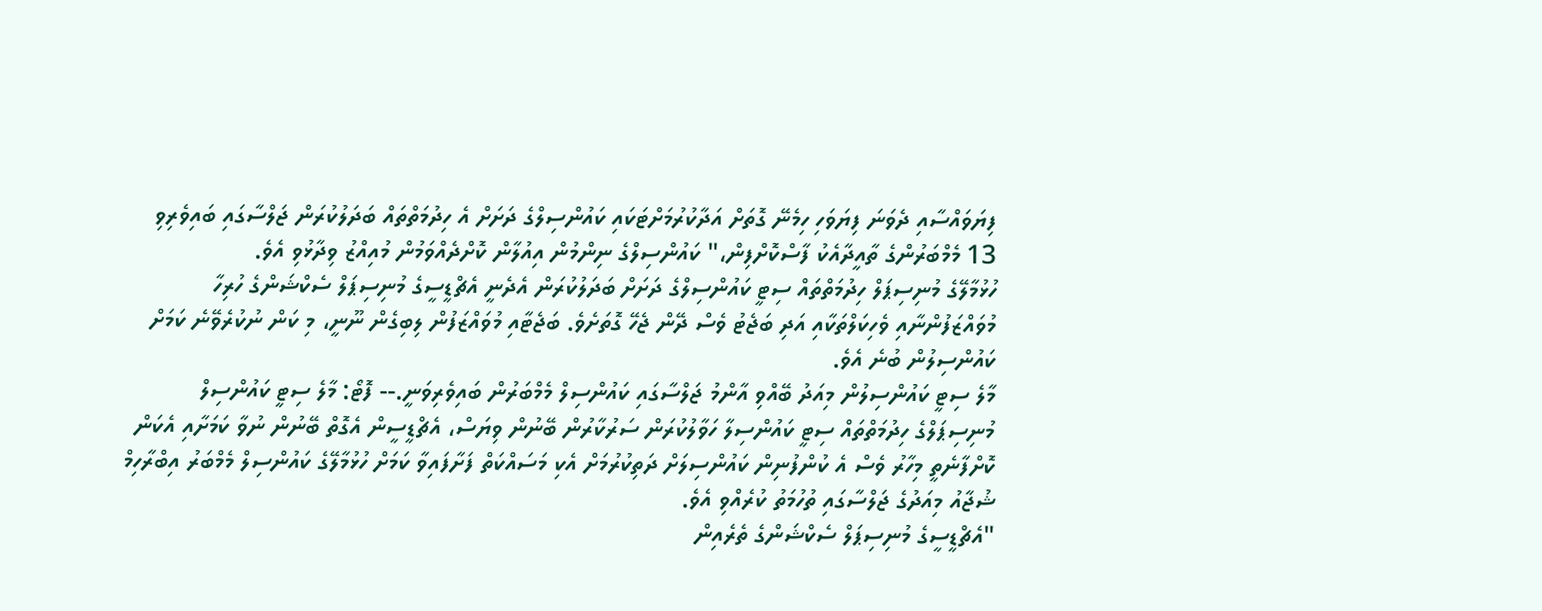ފިޔަވައްސާއި ދެވަނަ ފިޔަވަހި ހިމެނޭ ގޮތަށް އަދާކުރުމަށްޓަކައި ކައުންސިލްގެ ދަށަށް އެ ހިދުމަތްތައް ބަދަލުކުރަން ޖަލްސާގައި ބައިވެރިވި 13 މެމްބަރުންގެ ތާއީދާއެކު ފާސްކޮށްފިން،" ކައުންސިލްގެ ނިންމުން އިއުލާން ކޮށްދެއްވަމުން މުއިއްޒު ވިދާޅުވި އެވެ.
ހުޅުމާލޭގެ މުނިސިޕަލް ހިދުމަތްތައް ސިޓީ ކައުންސިލްގެ ދަށަށް ބަދަލުކުރަން އެދެނީ އެޗްޑީސީގެ މުނިސިޕަލް ސެކްޝަންގެ ހުރިހާ މުވައްޒަފުންނާއި ވެހިކަލްތަކާއި އަދި ބަޖެޓު ވެސް ދޭން ޖެހޭ ގޮތަށެވެ. ބަޖެޓާއި މުވައްޒަފުން ލިބިގެން ނޫނީ، މި ކަން ނުކުރެވޭނެ ކަމަށް ކައުންސިލުން ބުނެ އެވެ.
މާލެ ސިޓީ ކައުންސިލުން މިއަދު ބޭއްވި އާންމު ޖަލްސާގައި ކައުންސިލް މެމްބަރުން ބައިވެރިވަނީ.-- ފޮޓޯ: މާލެ ސިޓީ ކައުންސިލް
މުނިސިޕަލްގެ ހިދުމަތްތައް ސިޓީ ކައުންސިލާ ހަވާލުކުރަން ސަރުކާރުން ބޭނުން ވިޔަސް، އެޗްޑީސީން އެގޮތް ބޭނުން ނުވާ ކަމަށާއި އެކަން ކޮށްފާނެތީ މިހާރު ވެސް އެ ކުންފުނިން ކައުންސިލަށް ދަތިކުރުމަށް އެކި މަސައްކަތް ފަށާފައިވާ ކަމަށް ހުޅުމާލޭގެ ކައުންސިލް މެމްބަރު އިބްރާހިމް ޝުޖާއު މިއަދުގެ ޖަލްސާގައި ތުހުމަތު ކުރެއްވި އެވެ.
"އެޗްޑީސީގެ މުނިސިޕަލް ސެކްޝަންގެ ތެރެއިން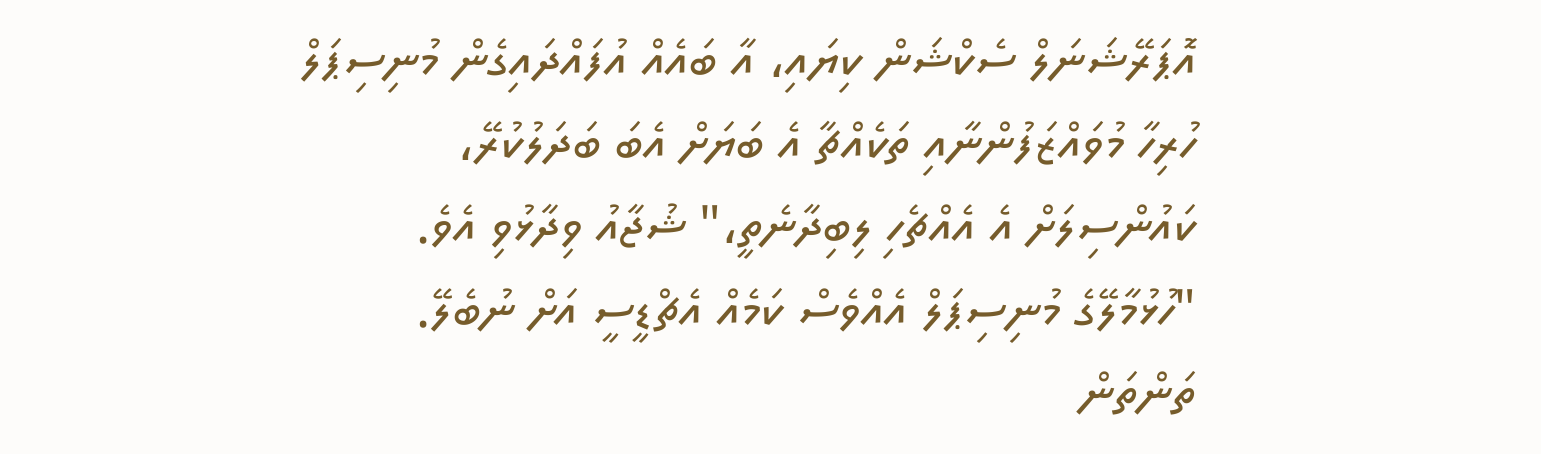އޮޕަރޭޝަނަލް ސެކްޝަން ކިޔައި، އާ ބައެއް އުފައްދައިގެން މުނިސިޕަލް ހުރިހާ މުވައްޒަފުންނާއި ތަކެއްޗާ އެ ބަޔަށް އެބަ ބަދަލުކުރޭ، ކައުންސިލަށް އެ އެއްޗެހި ލިބިދާނެތީ،" ޝުޖާއު ވިދާޅުވި އެވެ.
"ހުޅުމާލޭގެ މުނިސިޕަލް އެއްވެސް ކަމެއް އެޗްޑީސީ އަށް ނުބެލޭ. ތަންތަން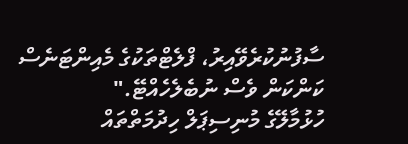ސާފުނުކުރެވޭއިރު، ފްލެޓްތަކުގެ މެއިންޓަނެސް ކަންކަން ވެސް ނުބެލެހެއްޓޭ."
ހުޅުމާލޭގެ މުނިސިޕަލް ހިދުމަތްތައް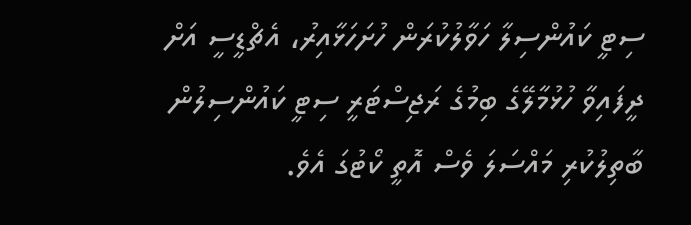ސިޓީ ކައުންސިލާ ހަވާލުކުރަން ހުށަހަޅާއިރު، އެޗްޑީސީ އަށް ދީފައިވާ ހުޅުމާލޭގެ ބިމުގެ ރަޖިސްޓަރީ ސިޓީ ކައުންސިލުން ބާތިލުކުރި މައްސަލަ ވެސް އޮތީ ކޯޓުގަ އެވެ.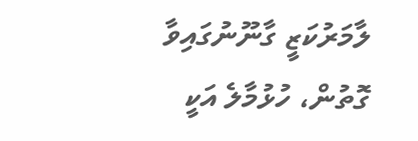ލާމަރުކަޒީ ގާނޫނުގައިވާ ގޮތުން، ހުޅުމާލެ އަކީ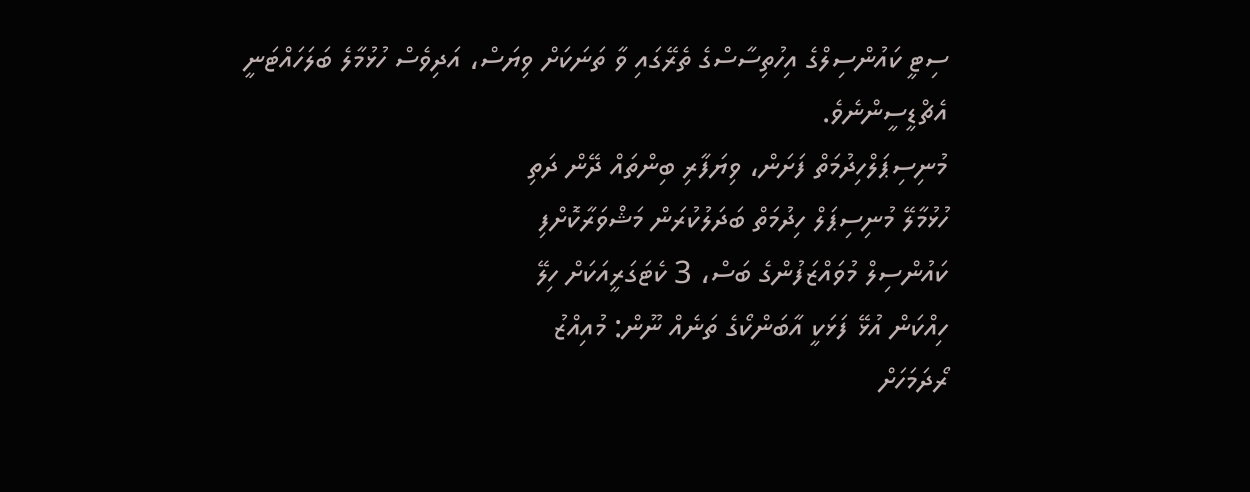ސިޓީ ކައުންސިލްގެ އިހުތިސާސްގެ ތެރޭގައި ވާ ތަނަކަށް ވިޔަސް، އަދިވެސް ހުޅުމާލެ ބަލަހައްޓަނީ އެޗްޑީސީންނެވެ.
މުނިސިޕަލްހިދުމަތް ފަށަން، ވިޔަފާރި ބިންތައް ދޭން ދަތި
ހުޅުމާލޭ މުނިސިޕަލް ހިދުމަތް ބަދަލުކުރަން މަޝްވަރާކޮށްފި
ކައުންސިލް މުވައްޒަފުންގެ ބަސް، 3 ކެޓަގަރީއަކަށް ހިލޭ
ހިއްކަން އުޅޭ ފަޅަކީ އާބަންކޯގެ ތަނެއް ނޫން: މުއިއްޒު
ރޯދަމަހަށް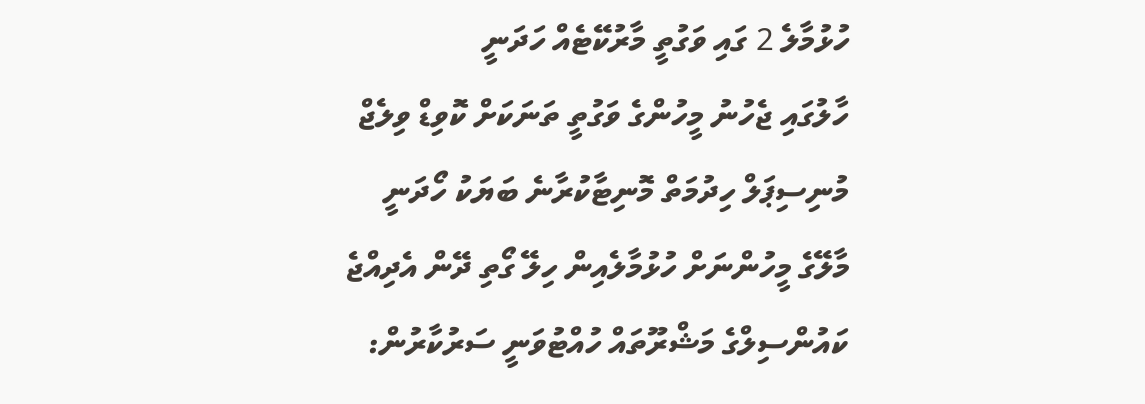ހުޅުމާލެ 2 ގައި ވަގުތީ މާރުކޭޓެއް ހަދަނީ
ހާލުގައި ޖެހުނު މީހުންގެ ވަގުތީ ތަނަކަށް ކޮވިޑް ވިލެޖް
މުނިސިޕަލް ހިދުމަތް މޮނިޓާކުރާނެ ބަޔަކު ހޯދަނީ
މާލޭގެ މީހުންނަށް ހުޅުމާލެއިން ހިލޭ ގޯތި ދޭން އެދިއްޖެ
ކައުންސިލްގެ މަޝްރޫތައް ހުއްޓުވަނީ ސަރުކާރުން: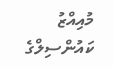މުއިއްޒު
ކައުންސިލްގެ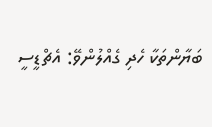ބަޔާންތަކާ ހެދި ގެއްލުންވޭ: އެޗްޑީސީ